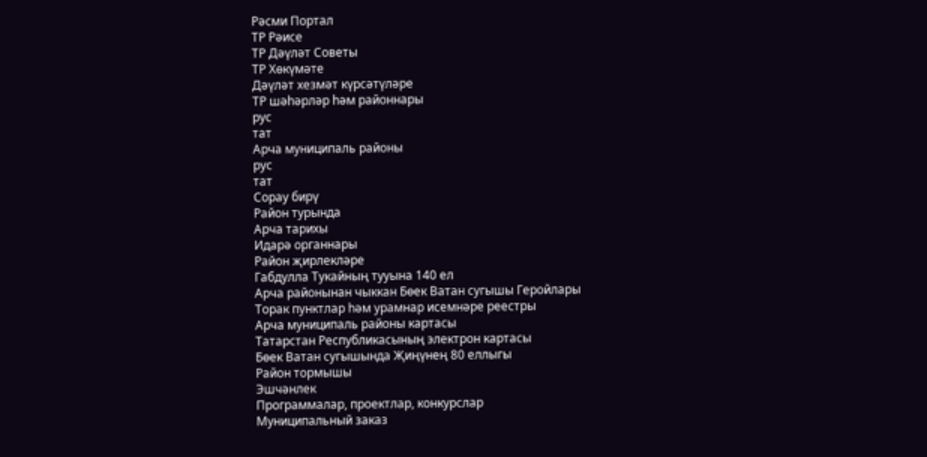Рәсми Портал
ТР Рәисе
ТР Дәүләт Советы
ТР Хөкүмәте
Дәүләт хезмәт күрсәтүләре
ТР шәһәрләр һәм районнары
рус
тат
Арча муниципаль районы
рус
тат
Сорау бирү
Район турында
Арча тарихы
Идарә органнары
Район җирлекләре
Габдулла Тукайның тууына 140 ел
Арча районынан чыккан Бөек Ватан сугышы Геройлары
Торак пунктлар һәм урамнар исемнәре реестры
Арча муниципаль районы картасы
Татарстан Республикасының электрон картасы
Бөек Ватан сугышында Җиңүнең 80 еллыгы
Район тормышы
Эшчәнлек
Программалар, проектлар, конкурслар
Муниципальный заказ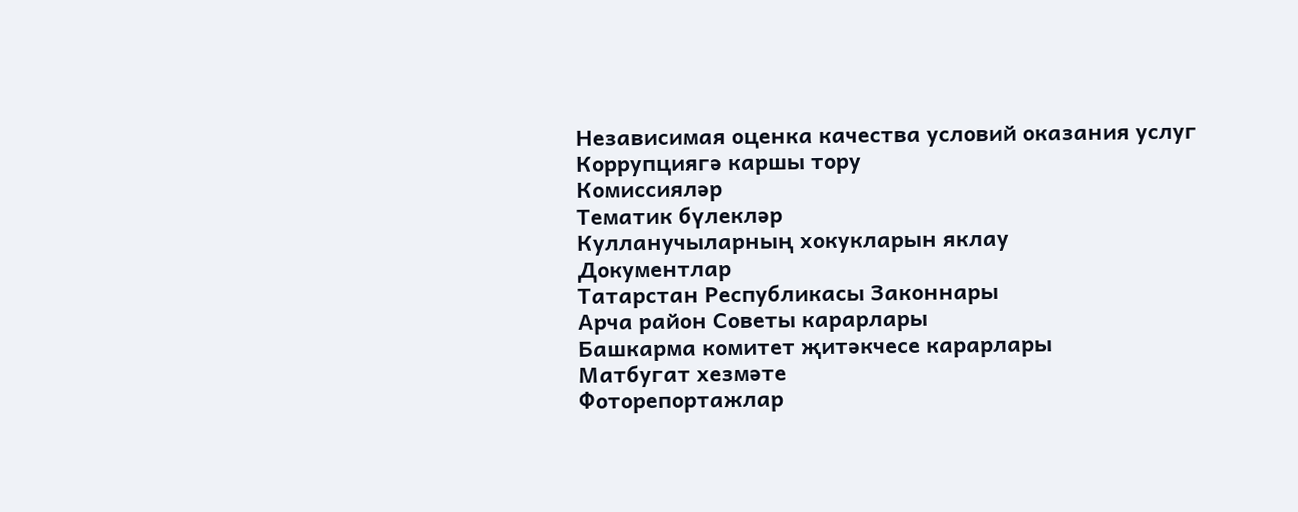Независимая оценка качества условий оказания услуг
Коррупциягә каршы тору
Комиссияләр
Тематик бүлекләр
Кулланучыларның хокукларын яклау
Документлар
Татарстан Республикасы Законнары
Арча район Советы карарлары
Башкарма комитет җитәкчесе карарлары
Матбугат хезмәте
Фоторепортажлар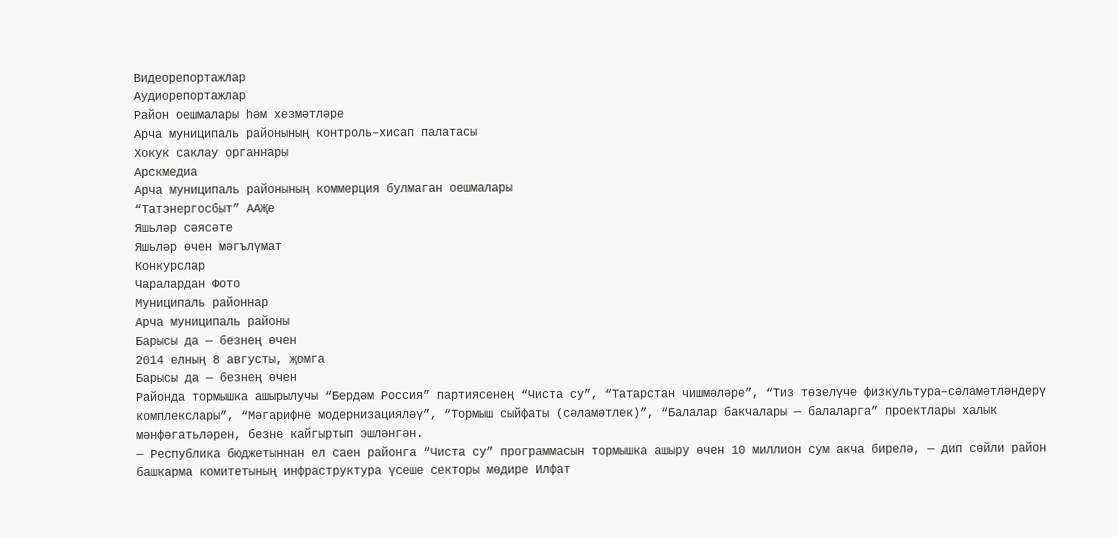Видеорепортажлар
Аудиорепортажлар
Район оешмалары һәм хезмәтләре
Арча муниципаль районының контроль–хисап палатасы
Хокук саклау органнары
Арскмедиа
Арча муниципаль районының коммерция булмаган оешмалары
“Татэнергосбыт” ААҖе
Яшьләр сәясәте
Яшьләр өчен мәгълүмат
Конкурслар
Чаралардан Фото
Муниципаль районнар
Арча муниципаль районы
Барысы да — безнең өчен
2014 елның 8 августы, җомга
Барысы да — безнең өчен
Районда тормышка ашырылучы “Бердәм Россия” партиясенең “Чиста су”, “Татарстан чишмәләре”, “Тиз төзелүче физкультура–сәламәтләндерү комплекслары”, “Мәгарифне модернизацияләү”, “Тормыш сыйфаты (сәламәтлек)”, “Балалар бакчалары — балаларга” проектлары халык мәнфәгатьләрен, безне кайгыртып эшләнгән.
— Республика бюджетыннан ел саен районга “Чиста су” программасын тормышка ашыру өчен 10 миллион сум акча бирелә, — дип сөйли район башкарма комитетының инфраструктура үсеше секторы мөдире Илфат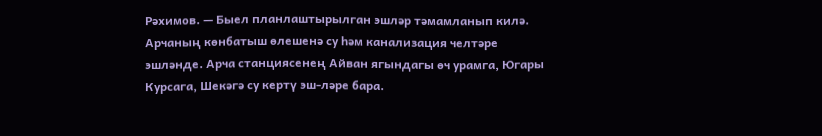Рәхимов. — Быел планлаштырылган эшләр тәмамланып килә. Арчаның көнбатыш өлешенә су һәм канализация челтәре эшләнде. Арча станциясенең Айван ягындагы өч урамга, Югары Курсага, Шекәгә су кертү эш-ләре бара.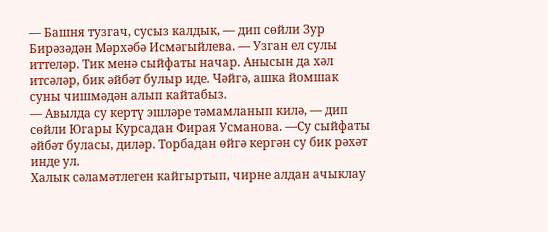— Башня тузгач, сусыз калдык, — дип сөйли Зур Бирәзәдән Мәрхәбә Исмәгыйлева. — Узган ел сулы иттеләр. Тик менә сыйфаты начар. Анысын да хәл итсәләр, бик әйбәт булыр иде. Чәйгә, ашка йомшак суны чишмәдән алып кайтабыз.
— Авылда су кертү эшләре тәмамланып килә, — дип сөйли Югары Курсадан Фирая Усманова. —Су сыйфаты әйбәт буласы, диләр. Торбадан өйгә кергән су бик рәхәт инде ул.
Халык сәламәтлеген кайгыртып, чирне алдан ачыклау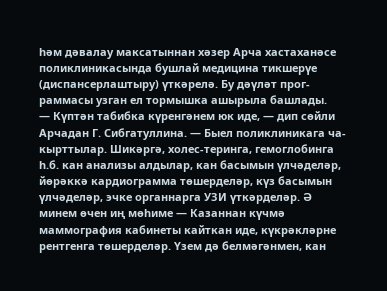һәм дәвалау максатыннан хәзер Арча хастаханәсе поликлиникасында бушлай медицина тикшерүе (диспансерлаштыру) үткәрелә. Бу дәүләт прог-раммасы узган ел тормышка ашырыла башлады.
— Күптән табибка күренгәнем юк иде, — дип сөйли Арчадан Г. Сибгатуллина. — Быел поликлиникага ча-кырттылар. Шикәргә, холес-теринга, гемоглобинга һ.б. кан анализы алдылар, кан басымын үлчәделәр, йөрәккә кардиограмма төшерделәр, күз басымын үлчәделәр, эчке органнарга УЗИ үткәрделәр. Ә минем өчен иң мөһиме — Казаннан күчмә маммография кабинеты кайткан иде, күкрәкләрне рентгенга төшерделәр. Үзем дә белмәгәнмен, кан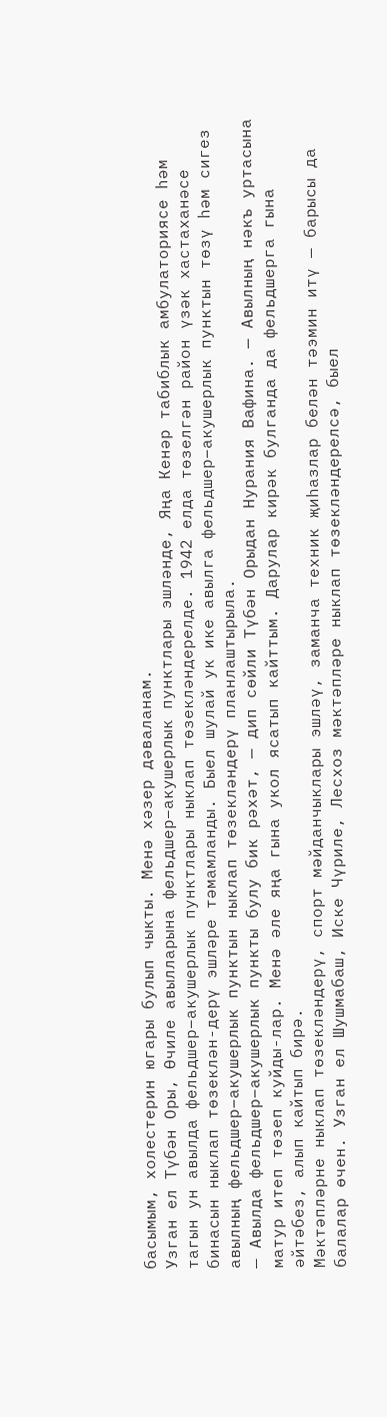басымым, холестерин югары булып чыкты. Менә хәзер дәваланам.
Узган ел Түбән Оры, Өчиле авылларына фельдшер–акушерлык пунктлары эшләнде, Яңа Кенәр табиблык амбулаториясе һәм тагын ун авылда фельдшер–акушерлык пунктлары ныклап төзекләндерелде. 1942 елда төзелгән район үзәк хастаханәсе бинасын ныклап төзеклән-дерү эшләре тәмамланды. Быел шулай ук ике авылга фельдшер–акушерлык пунктын төзү һәм сигез авылның фельдшер–акушерлык пунктын ныклап төзекләндерү планлаштырыла.
— Авылда фельдшер–акушерлык пункты булу бик рәхәт, — дип сөйли Түбән Орыдан Нурания Вафина. — Авылның нәкъ уртасына матур итеп төзеп куйды-лар. Менә әле яңа гына укол ясатып кайттым. Дарулар кирәк булганда да фельдшерга гына әйтәбез, алып кайтып бирә.
Мәктәпләрне ныклап төзекләндерү, спорт мәйданчыклары эшләү, заманча техник җиһазлар белән тәэмин итү — барысы да балалар өчен. Узган ел Шушмабаш, Иске Чүриле, Лесхоз мәктәпләре ныклап төзекләндерелсә, быел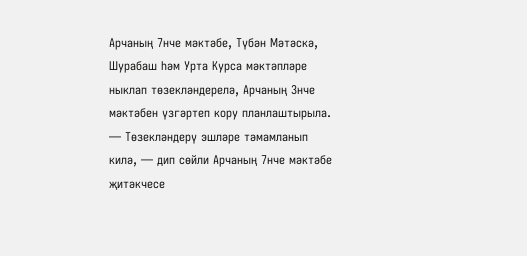Арчаның 7нче мәктәбе, Түбән Мәтәскә, Шурабаш һәм Урта Курса мәктәпләре ныклап төзекләндерелә, Арчаның 3нче мәктәбен үзгәртеп кору планлаштырыла.
— Төзекләндерү эшләре тәмамланып килә, — дип сөйли Арчаның 7нче мәктәбе җитәкчесе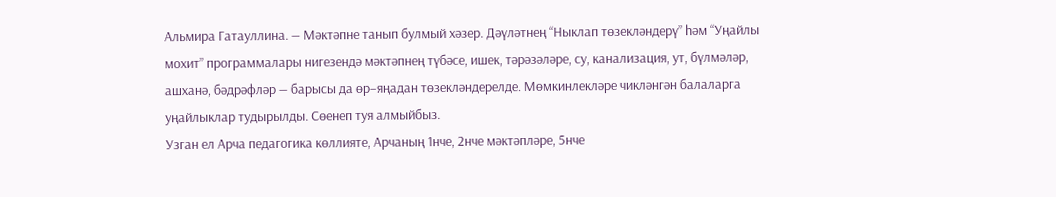Альмира Гатауллина. — Мәктәпне танып булмый хәзер. Дәүләтнең “Ныклап төзекләндерү” һәм “Уңайлы мохит” программалары нигезендә мәктәпнең түбәсе, ишек, тәрәзәләре, су, канализация, ут, бүлмәләр, ашханә, бәдрәфләр — барысы да өр–яңадан төзекләндерелде. Мөмкинлекләре чикләнгән балаларга уңайлыклар тудырылды. Сөенеп туя алмыйбыз.
Узган ел Арча педагогика көллияте, Арчаның 1нче, 2нче мәктәпләре, 5нче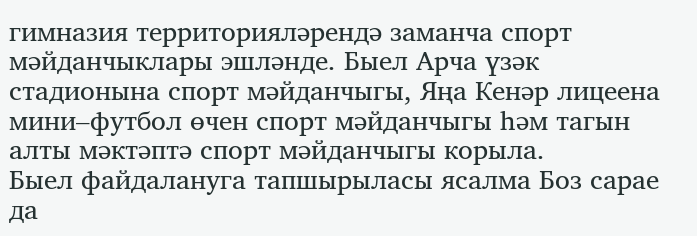гимназия территорияләрендә заманча спорт мәйданчыклары эшләнде. Быел Арча үзәк стадионына спорт мәйданчыгы, Яңа Кенәр лицеена мини–футбол өчен спорт мәйданчыгы һәм тагын алты мәктәптә спорт мәйданчыгы корыла.
Быел файдалануга тапшырыласы ясалма Боз сарае да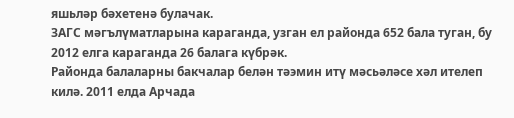яшьләр бәхетенә булачак.
ЗАГС мәгълүматларына караганда, узган ел районда 652 бала туган, бу 2012 елга караганда 26 балага күбрәк.
Районда балаларны бакчалар белән тәэмин итү мәсьәләсе хәл ителеп килә. 2011 елда Арчада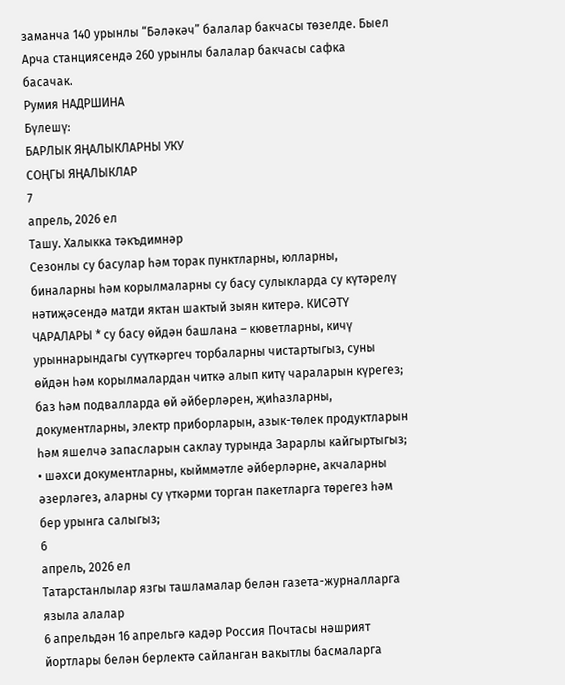заманча 140 урынлы “Бәләкәч” балалар бакчасы төзелде. Быел Арча станциясендә 260 урынлы балалар бакчасы сафка басачак.
Румия НАДРШИНА
Бүлешү:
БАРЛЫК ЯҢАЛЫКЛАРНЫ УКУ
СОҢГЫ ЯҢАЛЫКЛАР
7
апрель, 2026 ел
Ташу. Халыкка тәкъдимнәр
Сезонлы су басулар һәм торак пунктларны, юлларны, биналарны һәм корылмаларны су басу сулыкларда су күтәрелү нәтиҗәсендә матди яктан шактый зыян китерә. КИСӘТҮ ЧАРАЛАРЫ * су басу өйдән башлана – кюветларны, кичү урыннарындагы суүткәргеч торбаларны чистартыгыз, суны өйдән һәм корылмалардан читкә алып китү чараларын күрегез; баз һәм подвалларда өй әйберләрен, җиһазларны, документларны, электр приборларын, азык-төлек продуктларын һәм яшелчә запасларын саклау турында Зарарлы кайгыртыгыз; • шәхси документларны, кыйммәтле әйберләрне, акчаларны әзерләгез, аларны су үткәрми торган пакетларга төрегез һәм бер урынга салыгыз;
6
апрель, 2026 ел
Татарстанлылар язгы ташламалар белән газета-журналларга языла алалар
6 апрельдән 16 апрельгә кадәр Россия Почтасы нәшрият йортлары белән берлектә сайланган вакытлы басмаларга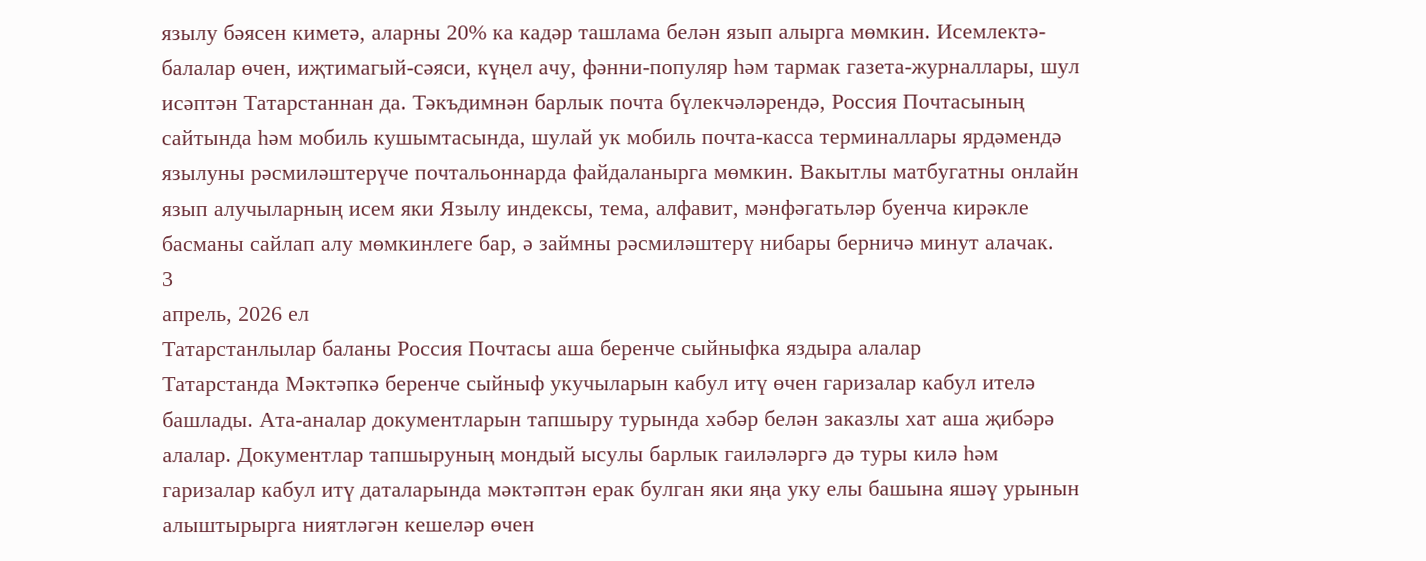язылу бәясен киметә, аларны 20% ка кадәр ташлама белән язып алырга мөмкин. Исемлектә-балалар өчен, иҗтимагый-сәяси, күңел ачу, фәнни-популяр һәм тармак газета-журналлары, шул исәптән Татарстаннан да. Тәкъдимнән барлык почта бүлекчәләрендә, Россия Почтасының сайтында һәм мобиль кушымтасында, шулай ук мобиль почта-касса терминаллары ярдәмендә язылуны рәсмиләштерүче почтальоннарда файдаланырга мөмкин. Вакытлы матбугатны онлайн язып алучыларның исем яки Язылу индексы, тема, алфавит, мәнфәгатьләр буенча кирәкле басманы сайлап алу мөмкинлеге бар, ә займны рәсмиләштерү нибары берничә минут алачак.
3
апрель, 2026 ел
Татарстанлылар баланы Россия Почтасы аша беренче сыйныфка яздыра алалар
Татарстанда Мәктәпкә беренче сыйныф укучыларын кабул итү өчен гаризалар кабул ителә башлады. Ата-аналар документларын тапшыру турында хәбәр белән заказлы хат аша җибәрә алалар. Документлар тапшыруның мондый ысулы барлык гаиләләргә дә туры килә һәм гаризалар кабул итү даталарында мәктәптән ерак булган яки яңа уку елы башына яшәү урынын алыштырырга ниятләгән кешеләр өчен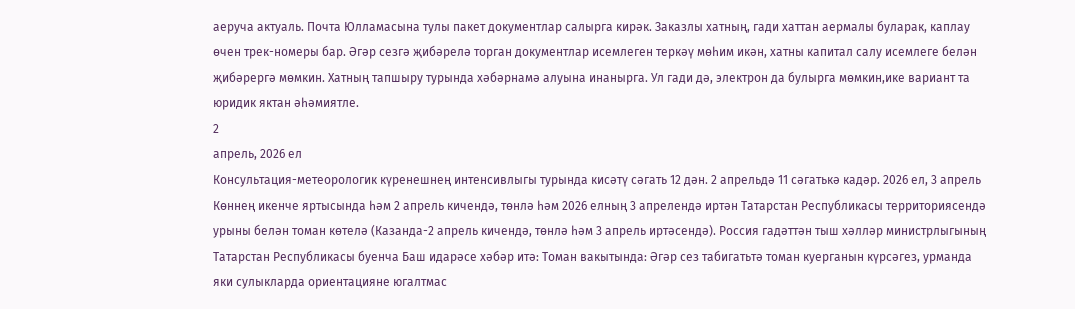аеруча актуаль. Почта Юлламасына тулы пакет документлар салырга кирәк. Заказлы хатның, гади хаттан аермалы буларак, каплау өчен трек-номеры бар. Әгәр сезгә җибәрелә торган документлар исемлеген теркәү мөһим икән, хатны капитал салу исемлеге белән җибәрергә мөмкин. Хатның тапшыру турында хәбәрнамә алуына инанырга. Ул гади дә, электрон да булырга мөмкин,ике вариант та юридик яктан әһәмиятле.
2
апрель, 2026 ел
Консультация-метеорологик күренешнең интенсивлыгы турында кисәтү сәгать 12 дән. 2 апрельдә 11 сәгатькә кадәр. 2026 ел, 3 апрель
Көннең икенче яртысында һәм 2 апрель кичендә, төнлә һәм 2026 елның 3 апрелендә иртән Татарстан Республикасы территориясендә урыны белән томан көтелә (Казанда-2 апрель кичендә, төнлә һәм 3 апрель иртәсендә). Россия гадәттән тыш хәлләр министрлыгының Татарстан Республикасы буенча Баш идарәсе хәбәр итә: Томан вакытында: Әгәр сез табигатьтә томан куерганын күрсәгез, урманда яки сулыкларда ориентацияне югалтмас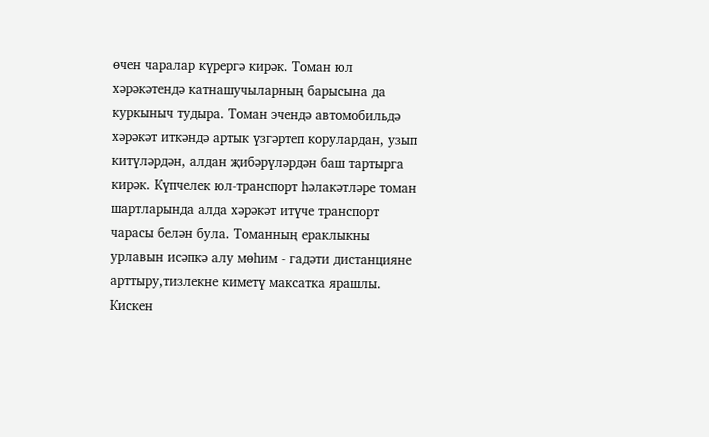өчен чаралар күрергә кирәк. Томан юл хәрәкәтендә катнашучыларның барысына да куркыныч тудыра. Томан эчендә автомобильдә хәрәкәт иткәндә артык үзгәртеп корулардан, узып китүләрдән, алдан җибәрүләрдән баш тартырга кирәк. Күпчелек юл-транспорт һәлакәтләре томан шартларында алда хәрәкәт итүче транспорт чарасы белән була. Томанның ераклыкны урлавын исәпкә алу мөһим - гадәти дистанцияне арттыру,тизлекне киметү максатка ярашлы. Кискен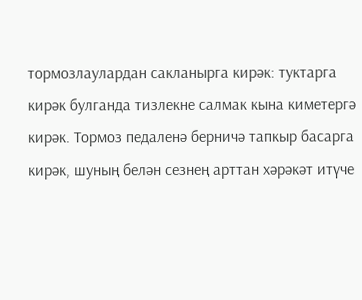тормозлаулардан сакланырга кирәк: туктарга кирәк булганда тизлекне салмак кына киметергә кирәк. Тормоз педаленә берничә тапкыр басарга кирәк, шуның белән сезнең арттан хәрәкәт итүче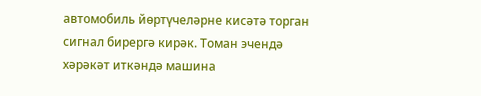автомобиль йөртүчеләрне кисәтә торган сигнал бирергә кирәк. Томан эчендә хәрәкәт иткәндә машина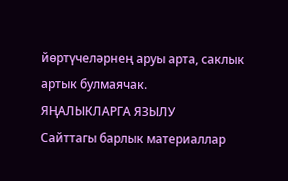йөртүчеләрнең аруы арта, саклык артык булмаячак.
ЯҢАЛЫКЛАРГА ЯЗЫЛУ
Сайттагы барлык материаллар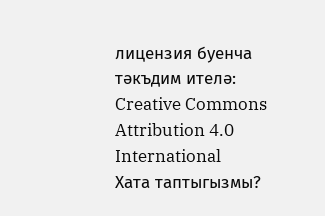лицензия буенча тәкъдим ителә:
Creative Commons Attribution 4.0 International
Хата таптыгызмы?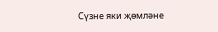Сүзне яки җөмләне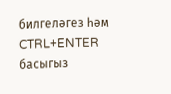билгеләгез һәм CTRL+ENTER басыгыз